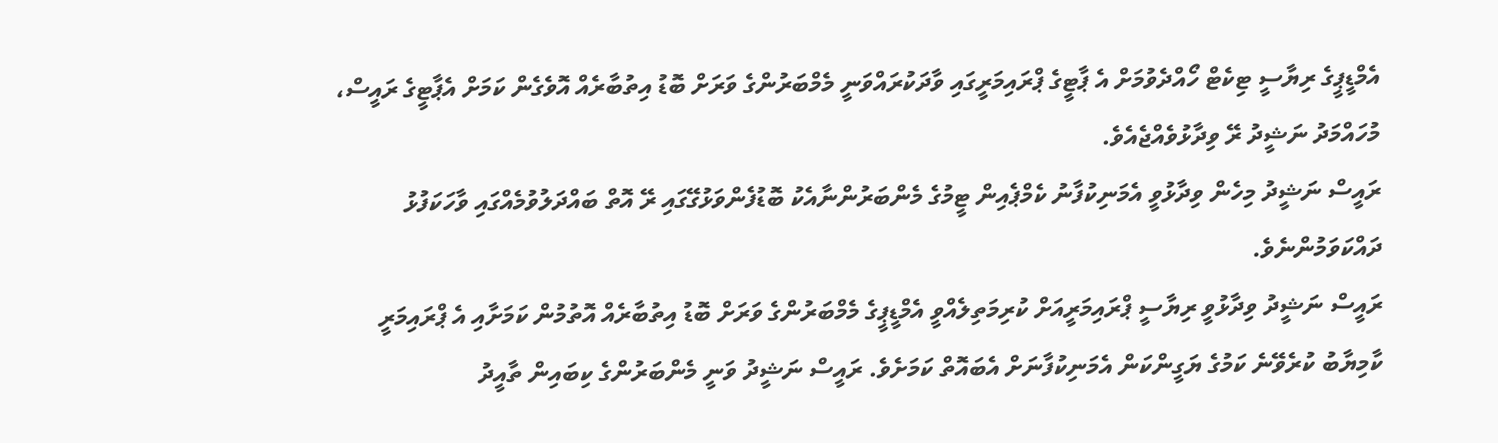އެމްޑީޕީގެ ރިޔާސީ ޓިކެޓް ހޯއްދެވުމަށް އެ ޕާޓީގެ ޕްރައިމަރީގައި ވާދަކުރައްވަނީ މެމްބަރުންގެ ވަރަށް ބޮޑު އިތުބާރެއް އޮވެގެން ކަމަށް އެޕާޓީގެ ރައީސް، މުހައްމަދު ނަޝީދު ރޭ ވިދާޅުވެއްޖެއެވެ.
ރައީސް ނަޝީދު މިހެން ވިދާޅުވީ އެމަނިކުފާނު ކެމްޕެއިން ޓީމުގެ މެންބަރުންނާއެކު ބޮޑުފެންވަޅުގޭގައި ރޭ އޮތް ބައްދަލުވުމެއްގައި ވާހަކަފުޅު ދައްކަވަމުންނެވެ.
ރައީސް ނަޝީދު ވިދާޅުވީ ރިޔާސީ ޕްރައިމަރީއަށް ކުރިމަތިލެއްވީ އެމްޑީޕީގެ މެމްބަރުންގެ ވަރަށް ބޮޑު އިތުބާރެއް އޮތުމުން ކަމަށާއި އެ ޕްރައިމަރީ ކާމިޔާބު ކުރެވޭނެ ކަމުގެ ޔަގީންކަން އެމަނިކުފާނަށް އެބައޮތް ކަމަށެވެ. ރައީސް ނަޝީދު ވަނީ މެންބަރުންގެ ކިބައިން ތާއީދު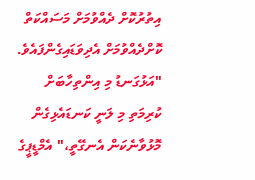އިތުރުކޮށް ދެއްވުމަށް މަސައްކަތް ކޮށްދެއްވުމަށް އެދިވަޑައިގެންފައެވެ.
"އަޅުގަނޑު މި އިންތިހާބަށް ކުރިމަތި މި ލަނީ ކަނޑައެޅިގެން މޮޅުވާނެކަން އެނގޭތީ،" އެމްޑީޕީގެ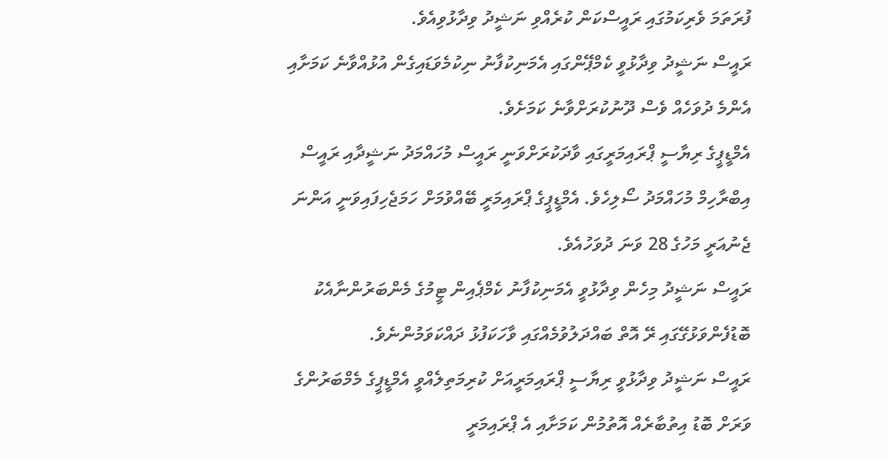ފުރަތަމަ ވެރިކަމުގައި ރައީސްކަން ކުރެއްވި ނަޝީދު ވިދާޅުވިއެވެ.
ރައީސް ނަޝީދު ވިދާޅުވީ ކެމްޕޭންގައި އެމަނިކުފާނު ނިކުމެވަޑައިގެން އުޅުއްވާނެ ކަމަށާއި އެންމެ ދުވަހެއް ވެސް ދޫނުކުރަށްވާނެ ކަމަށެވެ.
އެމްޑީޕީގެ ރިޔާސީ ޕްރައިމަރީގައި ވާދަކުރަށްވަނީ ރައީސް މުހައްމަދު ނަޝީދާއި ރައީސް އިބްރާހިމް މުހައްމަދު ސޯލިހެވެ. އެމްޑީޕީގެ ޕްރައިމަރީ ބޭއްވުމަށް ހަމަޖެހިފައިވަނީ އަންނަ ޖެނުއަރީ މަހުގެ 28 ވަނަ ދުވަހުއެވެ.
ރައީސް ނަޝީދު މިހެން ވިދާޅުވީ އެމަނިކުފާނު ކެމްޕެއިން ޓީމުގެ މެންބަރުންނާއެކު ބޮޑުފެންވަޅުގޭގައި ރޭ އޮތް ބައްދަލުވުމެއްގައި ވާހަކަފުޅު ދައްކަވަމުންނެވެ.
ރައީސް ނަޝީދު ވިދާޅުވީ ރިޔާސީ ޕްރައިމަރީއަށް ކުރިމަތިލެއްވީ އެމްޑީޕީގެ މެމްބަރުންގެ ވަރަށް ބޮޑު އިތުބާރެއް އޮތުމުން ކަމަށާއި އެ ޕްރައިމަރީ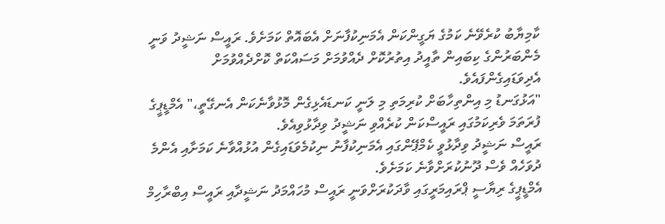ކާމިޔާބު ކުރެވޭނެ ކަމުގެ ޔަގީންކަން އެމަނިކުފާނަށް އެބައޮތް ކަމަށެވެ. ރައީސް ނަޝީދު ވަނީ މެންބަރުންގެ ކިބައިން ތާއީދު އިތުރުކޮށް ދެއްވުމަށް މަސައްކަތް ކޮށްދެއްވުމަށް އެދިވަޑައިގެންފައެވެ.
"އަޅުގަނޑު މި އިންތިހާބަށް ކުރިމަތި މި ލަނީ ކަނޑައެޅިގެން މޮޅުވާނެކަން އެނގޭތީ،" އެމްޑީޕީގެ ފުރަތަމަ ވެރިކަމުގައި ރައީސްކަން ކުރެއްވި ނަޝީދު ވިދާޅުވިއެވެ.
ރައީސް ނަޝީދު ވިދާޅުވީ ކެމްޕޭންގައި އެމަނިކުފާނު ނިކުމެވަޑައިގެން އުޅުއްވާނެ ކަމަށާއި އެންމެ ދުވަހެއް ވެސް ދޫނުކުރަށްވާނެ ކަމަށެވެ.
އެމްޑީޕީގެ ރިޔާސީ ޕްރައިމަރީގައި ވާދަކުރަށްވަނީ ރައީސް މުހައްމަދު ނަޝީދާއި ރައީސް އިބްރާހިމް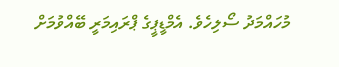މުހައްމަދު ސޯލިހެވެ. އެމްޑީޕީގެ ޕްރައިމަރީ ބޭއްވުމަށް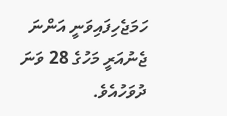ހަމަޖެހިފައިވަނީ އަންނަ ޖެނުއަރީ މަހުގެ 28 ވަނަ ދުވަހުއެވެ.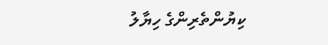ކިޔުންތެރިންގެ ހިޔާލު